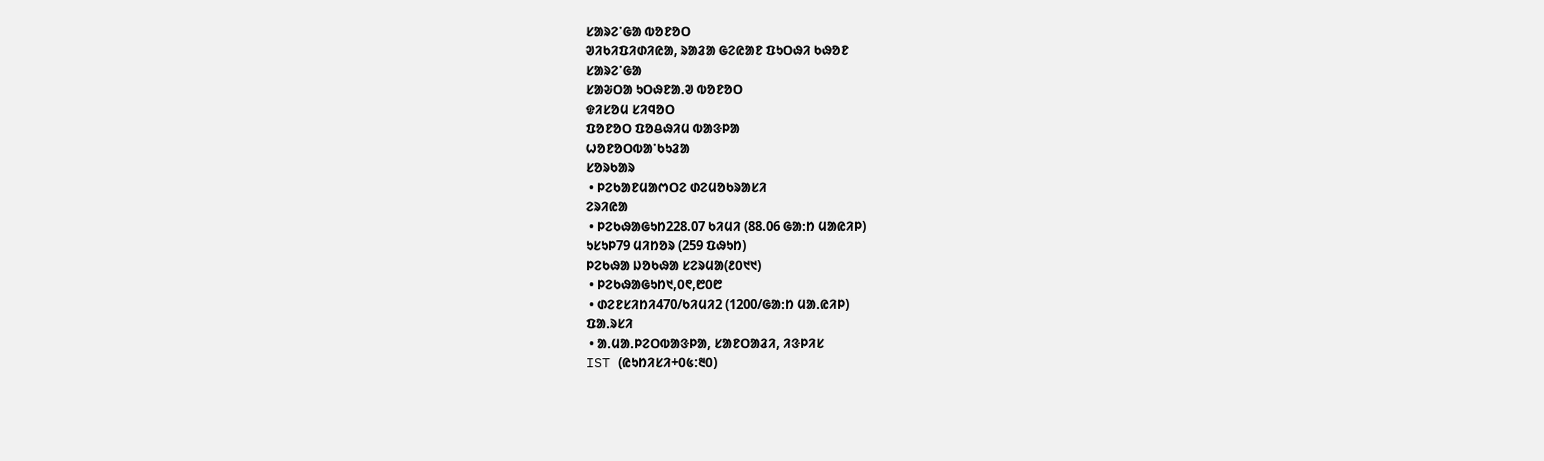ᱥᱟᱨᱮᱸᱜᱟ ᱵᱚᱱᱚᱛ
ᱣᱤᱠᱤᱯᱤᱰᱤᱭᱟ, ᱨᱟᱲᱟ ᱜᱮᱭᱟᱱ ᱯᱩᱛᱷᱤ ᱠᱷᱚᱱ
ᱥᱟᱨᱮᱸᱜᱟ
ᱥᱟᱶᱛᱟ ᱩᱛᱷᱱᱟᱹᱣ ᱵᱚᱱᱚᱛ
ᱫᱤᱥᱚᱢ ᱥᱤᱧᱚᱛ
ᱯᱚᱱᱚᱛ ᱯᱚᱪᱷᱤᱢ ᱵᱟᱝᱞᱟ
ᱦᱚᱱᱚᱛᱵᱟᱸᱠᱩᱲᱟ
ᱥᱚᱨᱠᱟᱨ
 • ᱞᱮᱠᱟᱱᱢᱟᱬᱛᱮ ᱰᱮᱢᱚᱠᱨᱟᱥᱤ
ᱮᱨᱤᱭᱟ
 • ᱞᱮᱠᱷᱟᱜᱩᱴ228.07 ᱠᱤᱢᱤ (88.06 ᱜᱟᱺᱴ ᱢᱟᱭᱤᱞ)
ᱩᱥᱩᱞ79 ᱢᱤᱴᱚᱨ (259 ᱯᱷᱩᱴ)
ᱞᱮᱠᱷᱟ ᱡᱚᱠᱷᱟ ᱥᱮᱨᱢᱟ(᱒᱐᱑᱑)
 • ᱞᱮᱠᱷᱟᱜᱩᱴ᱑,᱐᱖,᱘᱐᱘
 • ᱰᱮᱱᱥᱤᱴᱤ470/ᱠᱤᱢᱤ2 (1200/ᱜᱟᱺᱴ ᱢᱟᱹᱭᱤᱞ)
ᱯᱟᱹᱨᱥᱤ
 • ᱟᱹᱢᱟᱹᱞᱮᱛᱵᱟᱝᱞᱟ, ᱥᱟᱱᱛᱟᱲᱤ, ᱤᱝᱞᱤᱥ
IST (ᱭᱩᱴᱤᱥᱤ+᱐᱕:᱓᱐)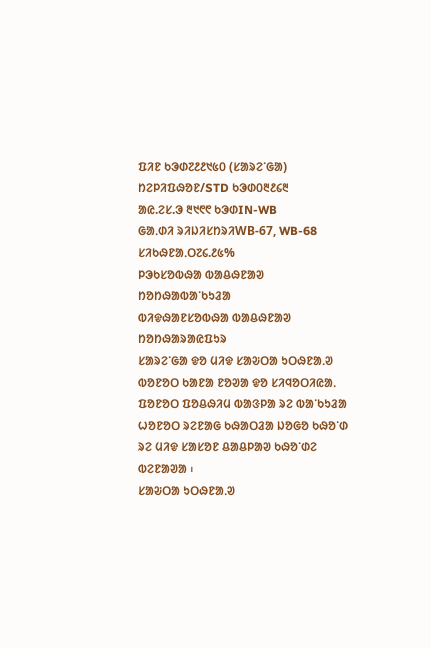ᱯᱤᱱ ᱠᱳᱰ᱗᱒᱒᱑᱕᱐ (ᱥᱟᱨᱮᱸᱜᱟ)
ᱴᱮᱞᱤᱯᱷᱚᱱ/STD ᱠᱳᱰ᱐᱓᱒᱔᱓
ᱟᱭ.ᱮᱥ.ᱳ ᱓᱑᱖᱖ ᱠᱳᱰIN-WB
ᱜᱟᱹᱰᱤ ᱨᱤᱡᱤᱥᱴᱨᱤWB-67, WB-68
ᱥᱤᱠᱷᱱᱟᱹᱛ᱗᱔.᱒᱕%
ᱞᱳᱠᱥᱚᱵᱷᱟ ᱵᱟᱪᱷᱱᱟᱣ ᱴᱚᱴᱷᱟᱵᱟᱸᱠᱩᱲᱟ
ᱵᱤᱫᱷᱟᱱᱥᱚᱵᱷᱟ ᱵᱟᱪᱷᱱᱟᱣ ᱴᱚᱴᱷᱟᱨᱟᱭᱯᱩᱨ
ᱥᱟᱨᱮᱸᱜᱟ ᱫᱚ ᱢᱤᱫ ᱥᱟᱶᱛᱟ ᱩᱛᱷᱱᱟᱹᱣ ᱵᱚᱱᱚᱛ ᱠᱟᱱᱟ ᱱᱚᱣᱟ ᱫᱚ ᱥᱤᱧᱚᱛᱤᱭᱟᱹ ᱯᱚᱱᱚᱛ ᱯᱚᱪᱷᱤᱢ ᱵᱟᱝᱞᱟ ᱨᱮ ᱵᱟᱸᱠᱩᱲᱟ ᱦᱚᱱᱚᱛ ᱨᱮᱱᱟᱜ ᱠᱷᱟᱛᱲᱟ ᱡᱚᱜᱚ ᱠᱷᱚᱸᱰ ᱨᱮ ᱢᱤᱫ ᱥᱟᱥᱚᱱ ᱪᱟᱪᱞᱟᱣ ᱠᱷᱚᱸᱰᱮ ᱵᱮᱱᱟᱣᱟ ᱾
ᱥᱟᱶᱛᱟ ᱩᱛᱷᱱᱟᱹᱣ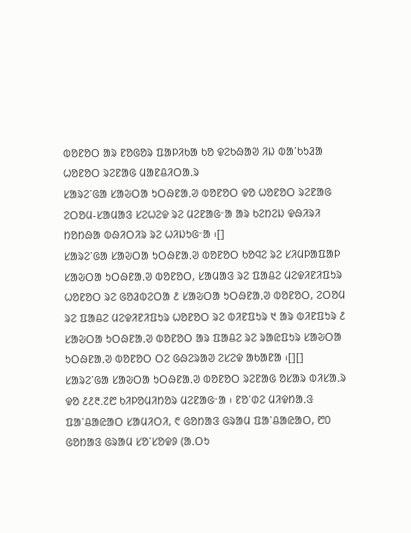ᱵᱚᱱᱚᱛ ᱟᱨ ᱱᱚᱜᱚᱨ ᱯᱟᱞᱤᱠᱟ ᱠᱚ ᱫᱮᱠᱷᱟᱣ ᱤᱡ ᱵᱟᱸᱠᱩᱲᱟ ᱦᱚᱱᱚᱛ ᱨᱮᱱᱟᱜ ᱢᱟᱱᱪᱤᱛᱟᱹᱨ
ᱥᱟᱨᱮᱸᱜᱟ ᱥᱟᱶᱛᱟ ᱩᱛᱷᱱᱟᱹᱣ ᱵᱚᱱᱚᱛ ᱫᱚ ᱦᱚᱱᱚᱛ ᱨᱮᱱᱟᱜ ᱮᱛᱚᱢ-ᱥᱟᱢᱟᱝ ᱥᱮᱦᱮᱫ ᱨᱮ ᱢᱮᱱᱟᱜᱼᱟ ᱟᱨ ᱠᱮᱴᱮᱡ ᱫᱷᱤᱨᱤ ᱴᱚᱴᱷᱟ ᱵᱷᱤᱛᱤᱨ ᱨᱮ ᱦᱤᱡᱩᱜᱼᱟ ᱾[]
ᱥᱟᱨᱮᱸᱜᱟ ᱥᱟᱶᱛᱟ ᱩᱛᱷᱱᱟᱹᱣ ᱵᱚᱱᱚᱛ ᱠᱚᱧᱮ ᱨᱮ ᱥᱤᱢᱞᱟᱯᱟᱞ ᱥᱟᱶᱛᱟ ᱩᱛᱷᱱᱟᱹᱣ ᱵᱚᱱᱚᱛ, ᱥᱟᱢᱟᱝ ᱨᱮ ᱯᱟᱪᱮ ᱢᱮᱫᱤᱱᱤᱯᱩᱨ ᱦᱚᱱᱚᱛ ᱨᱮ ᱜᱚᱲᱵᱮᱛᱟ ᱒ ᱥᱟᱶᱛᱟ ᱩᱛᱷᱱᱟᱹᱣ ᱵᱚᱱᱚᱛ, ᱮᱛᱚᱢ ᱨᱮ ᱯᱟᱪᱮ ᱢᱮᱫᱤᱱᱤᱯᱩᱨ ᱦᱚᱱᱚᱛ ᱨᱮ ᱵᱤᱱᱯᱩᱨ ᱑ ᱟᱨ ᱵᱤᱱᱯᱩᱨ ᱒ ᱥᱟᱶᱛᱟ ᱩᱛᱷᱱᱟᱹᱣ ᱵᱚᱱᱚᱛ ᱟᱨ ᱯᱟᱪᱮ ᱨᱮ ᱨᱟᱭᱯᱩᱨ ᱥᱟᱶᱛᱟ ᱩᱛᱷᱱᱟᱹᱣ ᱵᱚᱱᱚᱛ ᱛᱮ ᱜᱷᱮᱨᱟᱣ ᱮᱥᱮᱫ ᱟᱠᱟᱱᱟ ᱾[][]
ᱥᱟᱨᱮᱸᱜᱟ ᱥᱟᱶᱛᱟ ᱩᱛᱷᱱᱟᱹᱣ ᱵᱚᱱᱚᱛ ᱨᱮᱱᱟᱜ ᱚᱥᱟᱨ ᱵᱤᱥᱟᱹᱨ ᱫᱚ ᱒᱒᱓.᱗᱘ ᱠᱤᱞᱚᱢᱤᱴᱚᱨ ᱢᱮᱱᱟᱜᱼᱟ ᱾ ᱱᱚᱸᱰᱮ ᱢᱤᱫᱴᱟᱹᱝ ᱯᱟᱸᱪᱟᱭᱟᱛ ᱥᱟᱢᱤᱛᱤ, ᱖ ᱜᱚᱴᱟᱝ ᱜᱨᱟᱢ ᱯᱟᱸᱪᱟᱭᱟᱛ, ᱘᱐ ᱜᱚᱴᱟᱝ ᱜᱨᱟᱢ ᱥᱚᱸᱥᱚᱫᱽ (ᱟᱹᱛᱩ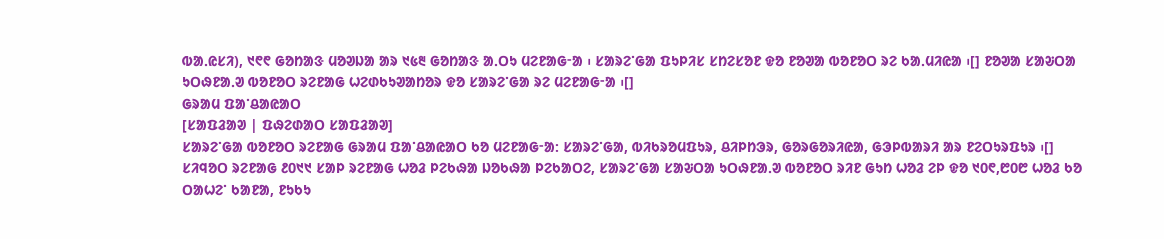ᱵᱟᱹᱭᱥᱤ), ᱑᱖᱖ ᱜᱚᱴᱟᱝ ᱢᱚᱣᱡᱟ ᱟᱨ ᱑᱕᱓ ᱜᱚᱴᱟᱝ ᱟᱹᱛᱩ ᱢᱮᱱᱟᱜᱼᱟ ᱾ ᱥᱟᱨᱮᱸᱜᱟ ᱯᱩᱞᱤᱥ ᱥᱴᱮᱥᱚᱱ ᱫᱚ ᱱᱚᱣᱟ ᱵᱚᱱᱚᱛ ᱨᱮ ᱠᱟᱹᱢᱤᱭᱟ ᱾[] ᱱᱚᱣᱟ ᱥᱟᱶᱛᱟ ᱩᱛᱷᱱᱟᱹᱣ ᱵᱚᱱᱚᱛ ᱨᱮᱱᱟᱜ ᱦᱮᱰᱠᱩᱣᱟᱴᱚᱨ ᱫᱚ ᱥᱟᱨᱮᱸᱜᱟ ᱨᱮ ᱢᱮᱱᱟᱜᱼᱟ ᱾[]
ᱜᱨᱟᱢ ᱯᱟᱸᱪᱟᱭᱟᱛ
[ᱥᱟᱯᱲᱟᱣ | ᱯᱷᱮᱰᱟᱛ ᱥᱟᱯᱲᱟᱣ]
ᱥᱟᱨᱮᱸᱜᱟ ᱵᱚᱱᱚᱛ ᱨᱮᱱᱟᱜ ᱜᱨᱟᱢ ᱯᱟᱸᱪᱟᱭᱟᱛ ᱠᱚ ᱢᱮᱱᱟᱜᱼᱟ: ᱥᱟᱨᱮᱸᱜᱟ, ᱵᱤᱠᱨᱚᱢᱯᱩᱨ, ᱪᱤᱞᱴᱳᱨ, ᱜᱚᱨᱜᱚᱨᱤᱭᱟ, ᱜᱳᱞᱵᱟᱨᱤ ᱟᱨ ᱱᱮᱛᱩᱨᱯᱩᱨ ᱾[]
ᱥᱤᱧᱚᱛ ᱨᱮᱱᱟᱜ ᱒᱐᱑᱑ ᱥᱟᱞ ᱨᱮᱱᱟᱜ ᱦᱚᱲ ᱞᱮᱠᱷᱟ ᱡᱚᱠᱷᱟ ᱞᱮᱠᱟᱛᱮ, ᱥᱟᱨᱮᱸᱜᱟ ᱥᱟᱶᱛᱟ ᱩᱛᱷᱱᱟᱹᱣ ᱵᱚᱱᱚᱛ ᱨᱤᱱ ᱜᱩᱴ ᱦᱚᱲ ᱮᱞ ᱫᱚ ᱑᱐᱖,᱘᱐᱘ ᱦᱚᱲ ᱠᱚ ᱛᱟᱦᱮᱸ ᱠᱟᱱᱟ, ᱱᱩᱠᱩ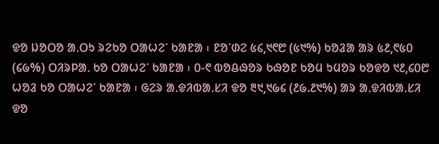ᱫᱚ ᱡᱚᱛᱚ ᱟᱹᱛᱩ ᱨᱮᱠᱚ ᱛᱟᱦᱮᱸ ᱠᱟᱱᱟ ᱾ ᱱᱚᱸᱰᱮ ᱕᱔,᱑᱖᱘ (᱕᱑%) ᱠᱚᱲᱟ ᱟᱨ ᱕᱒,᱖᱕᱐ (᱔᱙%) ᱛᱤᱨᱞᱟᱹ ᱠᱚ ᱛᱟᱦᱮᱸ ᱠᱟᱱᱟ ᱾ ᱐-᱖ ᱵᱚᱪᱷᱚᱨ ᱠᱷᱚᱱ ᱠᱚᱢ ᱩᱢᱚᱨ ᱠᱚᱫᱚ ᱑᱒,᱔᱐᱘ ᱦᱚᱲ ᱠᱚ ᱛᱟᱦᱮᱸ ᱠᱟᱱᱟ ᱾ ᱜᱮᱨ ᱟᱹᱫᱤᱵᱟᱹᱥᱤ ᱫᱚ ᱓᱑,᱑᱙᱔ (᱒᱙.᱒᱑%) ᱟᱨ ᱟᱹᱫᱤᱵᱟᱹᱥᱤ ᱫᱚ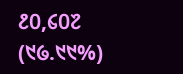᱒᱐,᱔᱐᱗ (᱑᱙.᱑᱑%)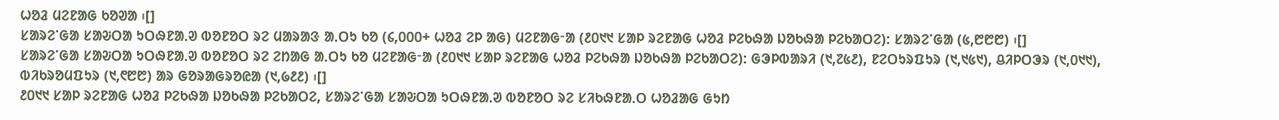ᱦᱚᱲ ᱢᱮᱱᱟᱜ ᱠᱚᱣᱟ ᱾[]
ᱥᱟᱨᱮᱸᱜᱟ ᱥᱟᱶᱛᱟ ᱩᱛᱷᱱᱟᱹᱣ ᱵᱚᱱᱚᱛ ᱨᱮ ᱢᱟᱨᱟᱝ ᱟᱹᱛᱩ ᱠᱚ (᱔,᱐᱐᱐+ ᱦᱚᱲ ᱮᱞ ᱟᱜ) ᱢᱮᱱᱟᱜᱼᱟ (᱒᱐᱑᱑ ᱥᱟᱞ ᱨᱮᱱᱟᱜ ᱦᱚᱲ ᱞᱮᱠᱷᱟ ᱡᱚᱠᱷᱟ ᱞᱮᱠᱟᱛᱮ): ᱥᱟᱨᱮᱸᱜᱟ (᱕,᱘᱘᱘) ᱾[]
ᱥᱟᱨᱮᱸᱜᱟ ᱥᱟᱶᱛᱟ ᱩᱛᱷᱱᱟᱹᱣ ᱵᱚᱱᱚᱛ ᱨᱮ ᱮᱴᱟᱜ ᱟᱹᱛᱩ ᱠᱚ ᱢᱮᱱᱟᱜᱼᱟ (᱒᱐᱑᱑ ᱥᱟᱞ ᱨᱮᱱᱟᱜ ᱦᱚᱲ ᱞᱮᱠᱷᱟ ᱡᱚᱠᱷᱟ ᱞᱮᱠᱟᱛᱮ): ᱜᱳᱞᱵᱟᱨᱤ (᱑,᱗᱕᱒), ᱱᱮᱛᱩᱨᱯᱩᱨ (᱑,᱑᱕᱑), ᱪᱤᱞᱛᱳᱨ (᱑,᱐᱑᱑), ᱵᱤᱠᱨᱚᱢᱯᱩᱨ (᱑,᱖᱘᱘) ᱟᱨ ᱜᱚᱨᱟᱜᱨᱚᱭᱟ (᱑,᱙᱒᱒) ᱾[]
᱒᱐᱑᱑ ᱥᱟᱞ ᱨᱮᱱᱟᱜ ᱦᱚᱲ ᱞᱮᱠᱷᱟ ᱡᱚᱠᱷᱟ ᱞᱮᱠᱟᱛᱮ, ᱥᱟᱨᱮᱸᱜᱟ ᱥᱟᱶᱛᱟ ᱩᱛᱷᱱᱟᱹᱣ ᱵᱚᱱᱚᱛ ᱨᱮ ᱥᱤᱠᱷᱱᱟᱹᱛ ᱦᱚᱲᱟᱜ ᱜᱩᱴ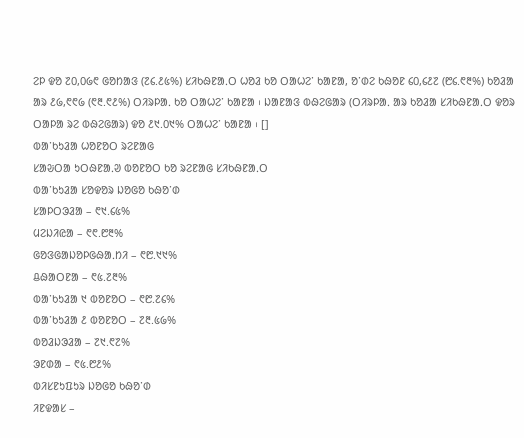ᱮᱞ ᱫᱚ ᱗᱐,᱐᱙᱖ ᱜᱚᱴᱟᱝ (᱗᱔.᱒᱕%) ᱥᱤᱠᱷᱱᱟᱹᱛ ᱦᱚᱲ ᱠᱚ ᱛᱟᱦᱮᱸ ᱠᱟᱱᱟ, ᱚᱸᱰᱮ ᱠᱷᱚᱱ ᱔᱐,᱔᱒᱗ (᱘᱔.᱖᱓%) ᱠᱚᱲᱟ ᱟᱨ ᱒᱙,᱖᱖᱙ (᱖᱓.᱖᱒%) ᱛᱤᱨᱞᱟᱹ ᱠᱚ ᱛᱟᱦᱮᱸ ᱠᱟᱱᱟ ᱾ ᱡᱟᱱᱟᱝ ᱵᱷᱮᱜᱟᱨ (ᱛᱤᱨᱞᱟᱹ ᱟᱨ ᱠᱚᱲᱟ ᱥᱤᱠᱷᱱᱟᱹᱛ ᱫᱚᱨ ᱛᱟᱞᱟ ᱨᱮ ᱵᱷᱮᱜᱟᱨ) ᱫᱚ ᱒᱑.᱐᱑% ᱛᱟᱦᱮᱸ ᱠᱟᱱᱟ ᱾ []
ᱵᱟᱸᱠᱩᱲᱟ ᱦᱚᱱᱚᱛ ᱨᱮᱱᱟᱜ
ᱥᱟᱶᱛᱟ ᱩᱛᱷᱱᱟᱹᱣ ᱵᱚᱱᱚᱛ ᱠᱚ ᱨᱮᱱᱟᱜ ᱥᱤᱠᱷᱱᱟᱹᱛ
ᱵᱟᱸᱠᱩᱲᱟ ᱥᱚᱫᱚᱨ ᱡᱚᱜᱚ ᱠᱷᱚᱸᱰ
ᱥᱟᱞᱛᱳᱲᱟ – ᱖᱑.᱔᱕%
ᱢᱮᱡᱤᱭᱟ – ᱖᱖.᱘᱓%
ᱜᱚᱝᱜᱟᱡᱚᱞᱜᱷᱟᱹᱴᱤ – ᱖᱘.᱑᱑%
ᱪᱷᱟᱛᱱᱟ – ᱖᱕.᱗᱓%
ᱵᱟᱸᱠᱩᱲᱟ ᱑ ᱵᱚᱱᱚᱛ – ᱖᱘.᱗᱔%
ᱵᱟᱸᱠᱩᱲᱟ ᱒ ᱵᱚᱱᱚᱛ – ᱗᱓.᱕᱙%
ᱵᱚᱲᱡᱳᱲᱟ – ᱗᱑.᱖᱗%
ᱳᱱᱰᱟ – ᱖᱕.᱘᱒%
ᱵᱤᱥᱱᱩᱯᱩᱨ ᱡᱚᱜᱚ ᱠᱷᱚᱸᱰ
ᱤᱱᱫᱟᱥ –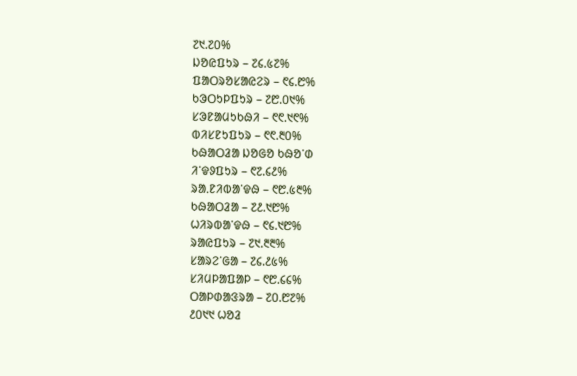᱗᱑.᱗᱐%
ᱡᱚᱭᱯᱩᱨ – ᱗᱔.᱕᱗%
ᱯᱟᱛᱨᱚᱥᱟᱭᱮᱨ – ᱖᱔.᱘%
ᱠᱳᱛᱩᱞᱯᱩᱨ – ᱗᱘.᱐᱑%
ᱥᱳᱱᱟᱢᱩᱠᱷᱤ – ᱖᱖.᱑᱖%
ᱵᱤᱥᱱᱩᱯᱩᱨ – ᱖᱖.᱓᱐%
ᱠᱷᱟᱛᱲᱟ ᱡᱚᱜᱚ ᱠᱷᱚᱸᱰ
ᱤᱸᱫᱽᱯᱩᱨ – ᱖᱗.᱔᱒%
ᱨᱟᱹᱱᱤᱵᱟᱸᱫᱷ – ᱖᱘.᱕᱓%
ᱠᱷᱟᱛᱲᱟ – ᱗᱒.᱑᱘%
ᱦᱤᱨᱵᱟᱸᱫᱷ – ᱖᱔.᱑᱘%
ᱨᱟᱭᱯᱩᱨ – ᱗᱑.᱓᱓%
ᱥᱟᱨᱮᱸᱜᱟ – ᱗᱔.᱒᱕%
ᱥᱤᱢᱞᱟᱯᱟᱞ – ᱖᱘.᱔᱔%
ᱛᱟᱞᱰᱟᱝᱨᱟ – ᱗᱐.᱘᱗%
᱒᱐᱑᱑ ᱦᱚᱲ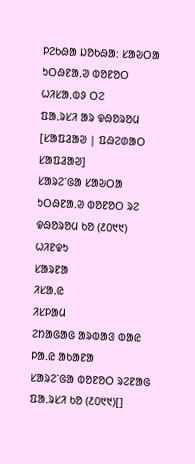ᱞᱮᱠᱷᱟ ᱡᱚᱠᱷᱟ: ᱥᱟᱶᱛᱟ ᱩᱛᱷᱱᱟᱹᱣ ᱵᱚᱱᱚᱛ ᱦᱤᱥᱟᱹᱵᱽ ᱛᱮ
ᱯᱟᱹᱨᱥᱤ ᱟᱨ ᱫᱷᱚᱨᱚᱢ
[ᱥᱟᱯᱲᱟᱣ | ᱯᱷᱮᱰᱟᱛ ᱥᱟᱯᱲᱟᱣ]
ᱥᱟᱨᱮᱸᱜᱟ ᱥᱟᱶᱛᱟ ᱩᱛᱷᱱᱟᱹᱣ ᱵᱚᱱᱚᱛ ᱨᱮ ᱫᱷᱚᱨᱚᱢ ᱠᱚ (᱒᱐᱑᱑)
ᱦᱤᱱᱫᱩ
ᱥᱟᱨᱱᱟ
ᱤᱥᱟᱹᱭ
ᱤᱥᱞᱟᱢ
ᱮᱴᱟᱜᱟᱜ ᱟᱨᱵᱟᱝ ᱵᱟᱭ ᱞᱟᱹᱭ ᱟᱠᱟᱱᱟ
ᱥᱟᱨᱮᱸᱜᱟ ᱵᱚᱱᱚᱛ ᱨᱮᱱᱟᱜ ᱯᱟᱹᱨᱥᱤ ᱠᱚ (᱒᱐᱑᱑)[]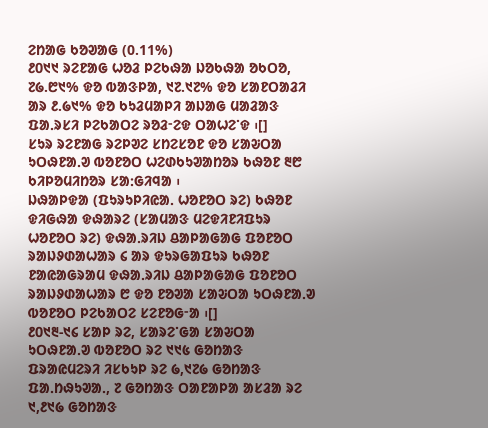ᱮᱴᱟᱜ ᱠᱚᱣᱟᱜ (0.11%)
᱒᱐᱑᱑ ᱨᱮᱱᱟᱜ ᱦᱚᱲ ᱞᱮᱠᱷᱟ ᱡᱚᱠᱷᱟ ᱚᱠᱛᱚ, ᱗᱙.᱘᱑% ᱫᱚ ᱵᱟᱝᱞᱟ, ᱑᱗.᱑᱗% ᱫᱚ ᱥᱟᱱᱛᱟᱲᱤ ᱟᱨ ᱒.᱙᱑% ᱫᱚ ᱠᱩᱲᱢᱟᱞᱤ ᱟᱡᱟᱜ ᱢᱟᱲᱟᱝ ᱯᱟᱹᱨᱥᱤ ᱞᱮᱠᱟᱛᱮ ᱨᱚᱲᱼᱮᱫ ᱛᱟᱦᱮᱸᱫ ᱾[]
ᱥᱩᱨ ᱨᱮᱱᱟᱜ ᱨᱮᱞᱣᱮ ᱥᱴᱮᱥᱚᱱ ᱫᱚ ᱥᱟᱶᱛᱟ ᱩᱛᱷᱱᱟᱹᱣ ᱵᱚᱱᱚᱛ ᱦᱮᱰᱠᱩᱣᱟᱴᱚᱨ ᱠᱷᱚᱱ ᱓᱘ ᱠᱤᱞᱚᱢᱤᱴᱚᱨ ᱥᱟᱺᱜᱤᱧᱟ ᱾
ᱡᱷᱟᱞᱫᱟ (ᱯᱩᱨᱩᱞᱤᱭᱟᱹ ᱦᱚᱱᱚᱛ ᱨᱮ) ᱠᱷᱚᱱ ᱫᱤᱜᱷᱟ ᱫᱷᱟᱨᱮ (ᱥᱟᱢᱟᱝ ᱢᱮᱫᱤᱱᱤᱯᱩᱨ ᱦᱚᱱᱚᱛ ᱨᱮ) ᱫᱷᱟᱹᱨᱤᱡ ᱪᱟᱞᱟᱜᱟᱜ ᱯᱚᱱᱚᱛ ᱨᱟᱡᱽᱰᱟᱦᱟᱨ ᱔ ᱟᱨ ᱫᱩᱨᱜᱟᱯᱩᱨ ᱠᱷᱚᱱ ᱱᱟᱭᱟᱜᱨᱟᱢ ᱫᱷᱟᱹᱨᱤᱡ ᱪᱟᱞᱟᱜᱟᱜ ᱯᱚᱱᱚᱛ ᱨᱟᱡᱽᱰᱟᱦᱟᱨ ᱘ ᱫᱚ ᱱᱚᱣᱟ ᱥᱟᱶᱛᱟ ᱩᱛᱷᱱᱟᱹᱣ ᱵᱚᱱᱚᱛ ᱞᱮᱠᱟᱛᱮ ᱥᱮᱱᱚᱜᱼᱟ ᱾[]
᱒᱐᱑᱓-᱑᱔ ᱥᱟᱞ ᱨᱮ, ᱥᱟᱨᱮᱸᱜᱟ ᱥᱟᱶᱛᱟ ᱩᱛᱷᱱᱟᱹᱣ ᱵᱚᱱᱚᱛ ᱨᱮ ᱑᱑᱕ ᱜᱚᱴᱟᱝ ᱯᱨᱟᱭᱢᱮᱨᱤ ᱤᱥᱠᱩᱞ ᱨᱮ ᱙,᱑᱗᱙ ᱜᱚᱴᱟᱝ ᱯᱟᱹᱴᱷᱩᱣᱟᱹ, ᱗ ᱜᱚᱴᱟᱝ ᱛᱟᱱᱟᱞᱟ ᱟᱥᱲᱟ ᱨᱮ ᱑,᱒᱑᱙ ᱜᱚᱴᱟᱝ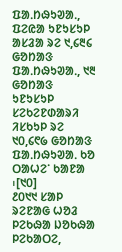ᱯᱟᱹᱴᱷᱩᱣᱟᱹ, ᱯᱮᱭᱟ ᱩᱱᱩᱥᱩᱞ ᱟᱥᱲᱟ ᱨᱮ ᱑,᱔᱓᱔ ᱜᱚᱴᱟᱝ ᱯᱟᱹᱴᱷᱩᱣᱟᱹ, ᱑᱓ ᱜᱚᱴᱟᱝ ᱩᱱᱩᱥᱩᱞ ᱥᱮᱠᱮᱱᱰᱟᱨᱤ ᱤᱥᱠᱩᱞ ᱨᱮ ᱑᱐,᱔᱖᱙ ᱜᱚᱴᱟᱝ ᱯᱟᱹᱴᱷᱩᱣᱟᱹ ᱠᱚ ᱛᱟᱦᱮᱸ ᱠᱟᱱᱟ ᱾[᱑᱐]
᱒᱐᱑᱑ ᱥᱟᱞ ᱨᱮᱱᱟᱜ ᱦᱚᱲ ᱞᱮᱠᱷᱟ ᱡᱚᱠᱷᱟ ᱞᱮᱠᱟᱛᱮ,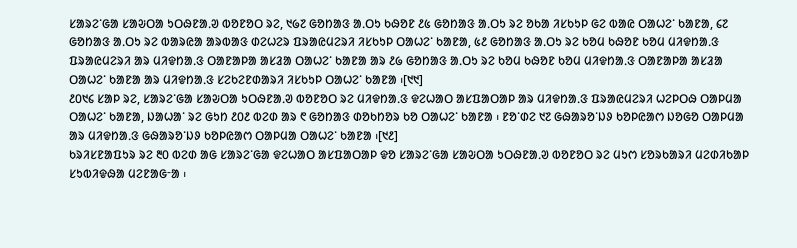ᱥᱟᱨᱮᱸᱜᱟ ᱥᱟᱶᱛᱟ ᱩᱛᱷᱱᱟᱹᱣ ᱵᱚᱱᱚᱛ ᱨᱮ, ᱑᱙᱗ ᱜᱚᱴᱟᱝ ᱟᱹᱛᱩ ᱠᱷᱚᱱ ᱒᱕ ᱜᱚᱴᱟᱝ ᱟᱹᱛᱩ ᱨᱮ ᱚᱠᱟ ᱤᱥᱠᱩᱞ ᱜᱮ ᱵᱟᱭ ᱛᱟᱦᱮᱸ ᱠᱟᱱᱟ, ᱔᱗ ᱜᱚᱴᱟᱝ ᱟᱹᱛᱩ ᱨᱮ ᱵᱟᱨᱭᱟ ᱟᱨᱵᱟᱝ ᱰᱮᱦᱮᱨ ᱯᱨᱟᱭᱢᱮᱨᱤ ᱤᱥᱠᱩᱞ ᱛᱟᱦᱮᱸ ᱠᱟᱱᱟ, ᱕᱒ ᱜᱚᱴᱟᱝ ᱟᱹᱛᱩ ᱨᱮ ᱠᱚᱢ ᱠᱷᱚᱱ ᱠᱚᱢ ᱢᱤᱫᱴᱟᱹᱝ ᱯᱨᱟᱭᱢᱮᱨᱤ ᱟᱨ ᱢᱤᱫᱴᱟᱹᱝ ᱛᱟᱱᱟᱞᱟ ᱟᱥᱲᱟ ᱛᱟᱦᱮᱸ ᱠᱟᱱᱟ ᱟᱨ ᱒᱙ ᱜᱚᱴᱟᱝ ᱟᱹᱛᱩ ᱨᱮ ᱠᱚᱢ ᱠᱷᱚᱱ ᱠᱚᱢ ᱢᱤᱫᱴᱟᱹᱝ ᱛᱟᱱᱟᱞᱟ ᱟᱥᱲᱟ ᱛᱟᱦᱮᱸ ᱠᱟᱱᱟ ᱟᱨ ᱢᱤᱫᱴᱟᱹᱝ ᱥᱮᱠᱮᱱᱰᱟᱨᱤ ᱤᱥᱠᱩᱞ ᱛᱟᱦᱮᱸ ᱠᱟᱱᱟ ᱾[᱑᱑]
᱒᱐᱑᱔ ᱥᱟᱞ ᱨᱮ, ᱥᱟᱨᱮᱸᱜᱟ ᱥᱟᱶᱛᱟ ᱩᱛᱷᱱᱟᱹᱣ ᱵᱚᱱᱚᱛ ᱨᱮ ᱢᱤᱫᱴᱟᱹᱝ ᱫᱮᱦᱟᱛ ᱟᱥᱯᱟᱛᱟᱞ ᱟᱨ ᱢᱤᱫᱴᱟᱹᱝ ᱯᱨᱟᱭᱢᱮᱨᱤ ᱦᱮᱞᱛᱷ ᱛᱟᱞᱢᱟ ᱛᱟᱦᱮᱸ ᱠᱟᱱᱟ, ᱡᱟᱦᱟᱸ ᱨᱮ ᱜᱩᱴ ᱒᱐᱒ ᱵᱮᱰ ᱟᱨ ᱖ ᱜᱚᱴᱟᱝ ᱰᱚᱠᱴᱚᱨ ᱠᱚ ᱛᱟᱦᱮᱸ ᱠᱟᱱᱟ ᱾ ᱱᱚᱸᱰᱮ ᱑᱗ ᱜᱷᱟᱨᱚᱸᱡᱽ ᱠᱚᱞᱭᱟᱬ ᱡᱚᱜᱚ ᱛᱟᱞᱢᱟ ᱟᱨ ᱢᱤᱫᱴᱟᱹᱝ ᱜᱷᱟᱨᱚᱸᱡᱽ ᱠᱚᱞᱭᱟᱬ ᱛᱟᱞᱢᱟ ᱛᱟᱦᱮᱸ ᱠᱟᱱᱟ ᱾[᱑᱒]
ᱠᱨᱤᱥᱱᱟᱯᱩᱨ ᱨᱮ ᱓᱐ ᱵᱮᱰ ᱟᱜ ᱥᱟᱨᱮᱸᱜᱟ ᱫᱮᱦᱟᱛ ᱟᱥᱯᱟᱛᱟᱞ ᱫᱚ ᱥᱟᱨᱮᱸᱜᱟ ᱥᱟᱶᱛᱟ ᱩᱛᱷᱱᱟᱹᱣ ᱵᱚᱱᱚᱛ ᱨᱮ ᱢᱩᱬ ᱥᱚᱨᱠᱟᱨᱤ ᱢᱮᱰᱤᱠᱟᱞ ᱥᱩᱵᱤᱫᱷᱟ ᱢᱮᱱᱟᱜᱼᱟ ᱾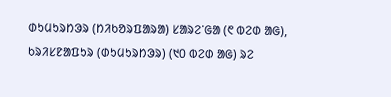ᱰᱩᱢᱩᱨᱴᱳᱨ (ᱴᱤᱠᱚᱨᱯᱟᱨᱟ) ᱥᱟᱨᱮᱸᱜᱟ (᱖ ᱵᱮᱰ ᱟᱜ), ᱠᱨᱤᱥᱱᱟᱯᱩᱨ (ᱰᱩᱢᱩᱨᱴᱳᱨ) (᱑᱐ ᱵᱮᱰ ᱟᱜ) ᱨᱮ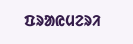ᱯᱨᱟᱭᱢᱮᱨᱤ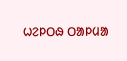ᱦᱮᱞᱛᱷ ᱛᱟᱞᱢᱟ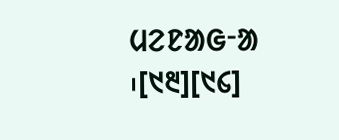ᱢᱮᱱᱟᱜᱼᱟ ᱾[᱑᱓][᱑᱔]